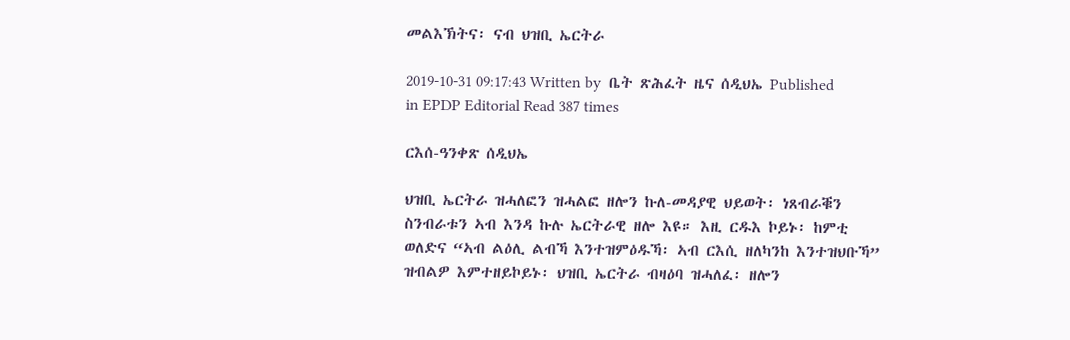መልእኽትና፡ ናብ ህዝቢ ኤርትራ

2019-10-31 09:17:43 Written by  ቤት ጽሕፈት ዜና ሰዲህኤ Published in EPDP Editorial Read 387 times

ርእሰ-ዓንቀጽ ሰዲህኤ

ህዝቢ ኤርትራ ዝሓለፎን ዝሓልፎ ዘሎን ኩለ-መዳያዊ ህይወት፡ ነጸብራቑን ስንብራቱን ኣብ እንዳ ኩሉ ኤርትራዊ ዘሎ እዩ። እዚ ርዱእ ኮይኑ፡ ከምቲ ወለድና “ኣብ ልዕሊ ልብኻ እንተዝምዕዱኻ፡ ኣብ ርእሲ ዘለካንከ እንተዝህቡኻ” ዝብልዎ እምተዘይኮይኑ፡ ህዝቢ ኤርትራ ብዛዕባ ዝሓለፈ፡ ዘሎን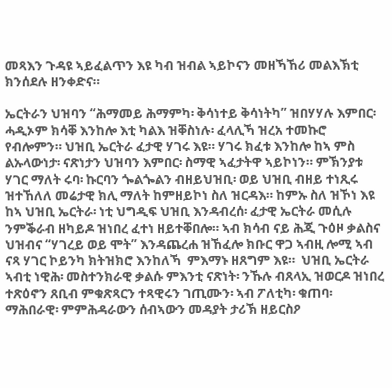መጻእን ጉዳዩ ኣይፈልጥን እዩ ካብ ዝብል ኣይኮናን መዘኻኸሪ መልእኽቲ ክንሰደሉ ዘንቀድና።

ኤርትራን ህዝባን “ሕማመይ ሕማምካ፡ ቅሳነተይ ቅሳነትካ” ዝበሃሃሉ እምበር፡ ሓዲኦም ክሳቐ እንከሎ እቲ ካልእ ዝቐስነሉ፡ ፈላሊኻ ዝረአ ተመኩሮ የብሎምን። ህዝቢ ኤርትራ ፈታዊ ሃገሩ እዩ። ሃገሩ ክፈቱ እንከሎ ከኣ ምስ ልኡላውነታ፡ ናጽነታን ህዝባን እምበር፡ ስማዊ ኣፈታትዋ ኣይኮነን። ምኽንያቱ ሃገር ማለት ሩባ፡ ኩርባን ጐልጐልን ብዘይህዝቢ፡ ወይ ህዝቢ ብዘይ ተነጺሩ ዝተኸለለ መሬታዊ ክሊ ማለት ከምዘይኮነ ስለ ዝርዳእ። ከምኡ ስለ ዝኾነ እዩ ከኣ ህዝቢ ኤርትራ፡ ነቲ ህግዲፍ ህዝቢ እንዳብረሰ፡ ፈታዊ ኤርትራ መሲሉ ንምቕራብ ዘካይዶ ዝነበረ ፈተነ ዘይተቐበሎ። ኣብ ክሳብ ናይ ሕጂ ጉዕዞ ቃልስና ህዝብና “ሃገረይ ወይ ሞት” እንዳጨረሐ ዝኸፈሎ ክቡር ዋጋ ኣብዚ ሎሚ ኣብ ናጻ ሃገር ኮይንካ ክትዝክሮ እንከለኻ  ምእማኑ ዘጸግም እዩ።  ህዝቢ ኤርትራ ኣብቲ ነዊሕ፡ መስተንክራዊ ቃልሱ ምእንቲ ናጽነት፡ ንኹሉ ብጸላኢ ዝወርዶ ዝነበረ ተጽዕኖን ጸቢብ ምቁጽጻርን ተጻዊሩን ገጢሙን፡ ኣብ ፖለቲካ፡ ቁጠባ፡ ማሕበራዊ፡ ምምሕዳራውን ሰብኣውን መዳያት ታሪኽ ዘይርስዖ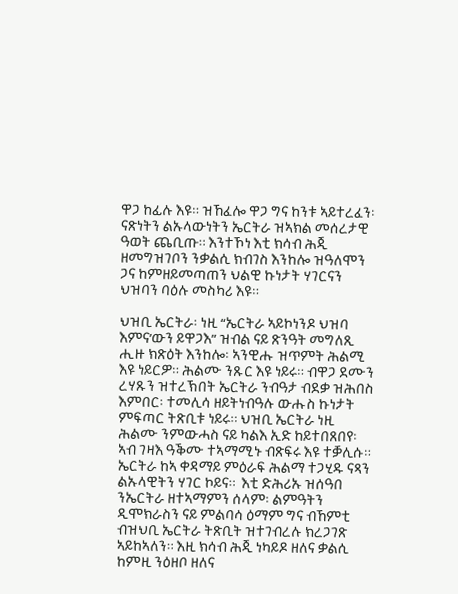ዋጋ ከፊሉ እዩ። ዝኸፈሎ ዋጋ ግና ከንቱ ኣይተረፈን፡ ናጽነትን ልኡላውነትን ኤርትራ ዝኣክል መሰረታዊ ዓወት ጨቢጡ። እንተኾነ እቲ ክሳብ ሕጂ ዘመግዝገቦን ንቃልሲ ክብገስ እንከሎ ዝዓለሞን ጋና ከምዘይመጣጠን ህልዊ ኩነታት ሃገርናን ህዝባን ባዕሉ መስካሪ እዩ።

ህዝቢ ኤርትራ፡ ነዚ “ኤርትራ ኣይኮነንዶ ህዝባ እምና’ውን ይዋጋእ” ዝብል ናይ ጽንዓት መግለጺ ሒዙ ክጽዕት እንከሎ፡ ኣንዊሑ ዝጥምት ሕልሚ እዩ ነይርዎ። ሕልሙ ንጹር እዩ ነይሩ። ብዋጋ ደሙን ረሃጹን ዝተረኽበት ኤርትራ ንብዓታ ብደቃ ዝሕበስ እምበር፡ ተመሊሳ ዘይትነብዓሉ ውሑስ ኩነታት ምፍጣር ትጽቢቱ ነይሩ። ህዝቢ ኤርትራ ነዚ ሕልሙ ንምውሓስ ናይ ካልእ ኢድ ከይተበጸበየ፡ ኣብ ገዛእ ዓቕሙ ተኣማሚኑ ብጽፍሩ እዩ ተቓሊሱ። ኤርትራ ከኣ ቀዳማይ ምዕራፍ ሕልማ ተጋሂዱ ናጻን ልኡላዊትን ሃገር ኮይና።  እቲ ድሕሪኡ ዝሰዓበ ንኤርትራ ዘተኣማምን ሰላም፡ ልምዓትን ዲሞክራስን ናይ ምልባሳ ዕማም ግና ብኸምቲ ብዝህቢ ኤርትራ ትጽቢት ዝተገብረሉ ክረጋገጽ ኣይከኣለን። እዚ ክሳብ ሕጂ ነካይዶ ዘለና ቃልሲ ከምዚ ንዕዘቦ ዘለና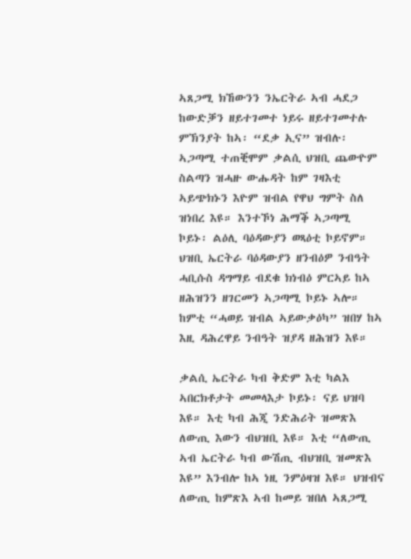ኣጸጋሚ ክኸውንን ንኤርትራ ኣብ ሓደጋ ከውድቓን ዘይተገመተ ነይሩ ዘይተገመተሉ ምኽንያት ከኣ፡ “ደቃ ኢና” ዝብሉ፡ ኣጋጣሚ ተጠቒሞም ቃልሲ ህዝቢ ጨውዮም ስልጣን ዝሓዙ ውሑዳት ከም ገዛእቲ ኣይጭክኑን እዮም ዝብል የዋህ ግምት ስለ ዝነበረ እዩ። እንተኾነ ሕማቕ ኣጋጣሚ ኮይኑ፡ ልዕሊ ባዕዳውያን ወጻዕቲ ኮይኖም። ህዝቢ ኤርትራ ባዕዳውያን ዘንብዕዎ ንብዓት ሓቢሱስ ዳግማይ ብደቁ ክነብዕ ምርኣይ ከኣ ዘሕዝንን ዘገርመን ኣጋጣሚ ኮይኑ ኣሎ። ከምቲ “ሓወይ ዝብል ኣይውቃዕካ” ዝበሃ ከኣ እዚ ዳሕረዋይ ንብዓት ዝያዳ ዘሕዝን እዩ።

ቃልሲ ኤርትራ ካብ ቅድም እቲ ካልእ ኣበርክቶታት መመላእታ ኮይኑ፡ ናይ ህዝባ እዩ። እቲ ካብ ሕጂ ንድሕሪት ዝመጽእ ለውጢ እውን ብህዝቢ እዩ። እቲ “ለውጢ ኣብ ኤርትራ ካብ ውሽጢ ብህዝቢ ዝመጽእ እዩ” እንብሎ ከኣ ነዚ ንምዕዛዝ እዩ። ህዝብና ለውጢ ከምጽእ ኣብ ከመይ ዝበለ ኣጸጋሚ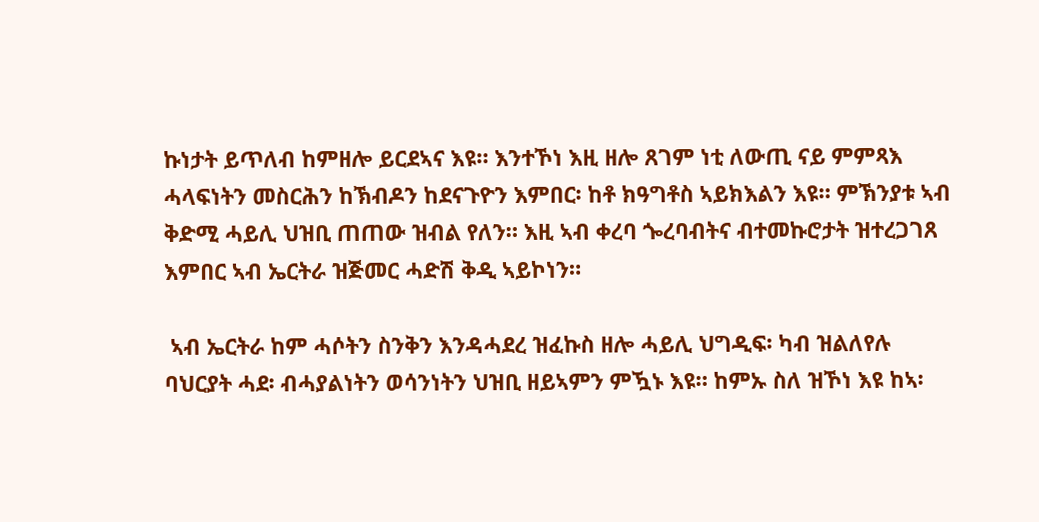ኩነታት ይጥለብ ከምዘሎ ይርደኣና እዩ። እንተኾነ እዚ ዘሎ ጸገም ነቲ ለውጢ ናይ ምምጻእ ሓላፍነትን መስርሕን ከኽብዶን ከደናጉዮን እምበር፡ ከቶ ክዓግቶስ ኣይክእልን እዩ። ምኽንያቱ ኣብ ቅድሚ ሓይሊ ህዝቢ ጠጠው ዝብል የለን። እዚ ኣብ ቀረባ ጐረባብትና ብተመኩሮታት ዝተረጋገጸ እምበር ኣብ ኤርትራ ዝጅመር ሓድሽ ቅዲ ኣይኮነን።

 ኣብ ኤርትራ ከም ሓሶትን ስንቅን እንዳሓደረ ዝፈኩስ ዘሎ ሓይሊ ህግዲፍ፡ ካብ ዝልለየሉ ባህርያት ሓደ፡ ብሓያልነትን ወሳንነትን ህዝቢ ዘይኣምን ምዃኑ እዩ። ከምኡ ስለ ዝኾነ እዩ ከኣ፡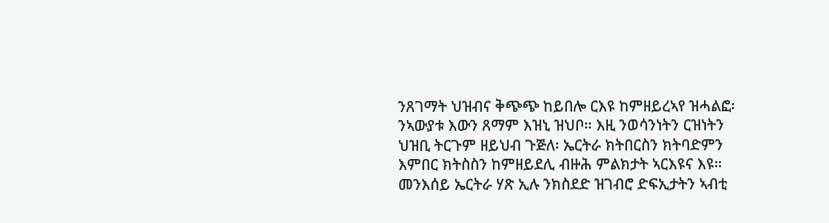ንጸገማት ህዝብና ቅጭጭ ከይበሎ ርእዩ ከምዘይረኣየ ዝሓልፎ፡ ንኣውያቱ እውን ጸማም እዝኒ ዝህቦ። እዚ ንወሳንነትን ርዝነትን ህዝቢ ትርጉም ዘይህብ ጉጅለ፡ ኤርትራ ክትበርስን ክትባድምን እምበር ክትስስን ከምዘይደሊ ብዙሕ ምልክታት ኣርእዩና እዩ።  መንእሰይ ኤርትራ ሃጽ ኢሉ ንክስደድ ዝገብሮ ድፍኢታትን ኣብቲ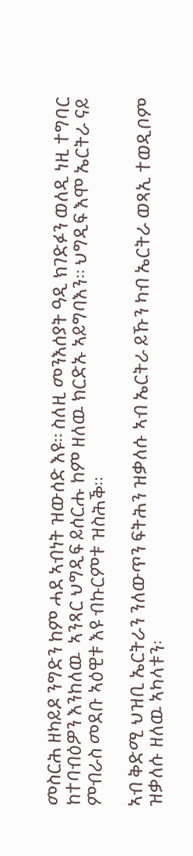መስርሕ ዘካይዶ ንግድን ከም ሓደ ኣብነት ዝውሰድ እዩ። ስለዚ መንእሰያት ዓዲ ክገድፉን ወለዲ ነዚ ተግባር ከተባብዕዎን እንከለዉ  ኣንጻር ህግዲፍ ይሰርሑ ከም ዘለዉ ክርድኡ ኣይግባእን። ህግዲፍ እሞ ኤርትራ ናይ ምብራስ መደቡ ኣዕዊቱ እዩ ብኩርምቱ ዝስሕቕ።

ኣብ ቅድሚ ህዝቢ ኤርትራን ንለውጥን ፍትሕን ዝቃለሱ ኣብ ኤርትራ ይኹን ካብ ኤርትራ ወጻኢ ተወዲቦም ዝቃለሱ ዘለዉ ኣካላቱን፡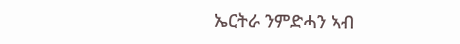ኤርትራ ንምድሓን ኣብ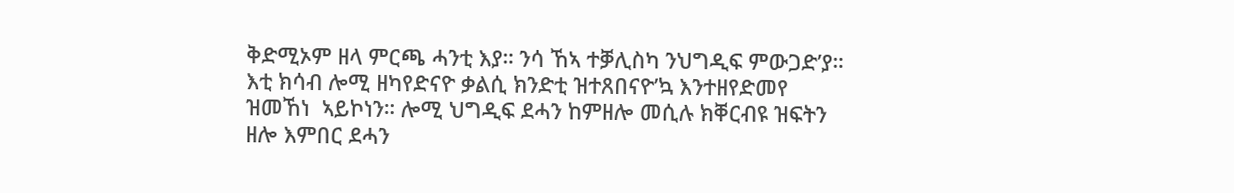ቅድሚኦም ዘላ ምርጫ ሓንቲ እያ። ንሳ ኸኣ ተቓሊስካ ንህግዲፍ ምውጋድ’ያ። እቲ ክሳብ ሎሚ ዘካየድናዮ ቃልሲ ክንድቲ ዝተጸበናዮ’ኳ እንተዘየድመየ ዝመኸነ  ኣይኮነን። ሎሚ ህግዲፍ ደሓን ከምዘሎ መሲሉ ክቐርብዩ ዝፍትን ዘሎ እምበር ደሓን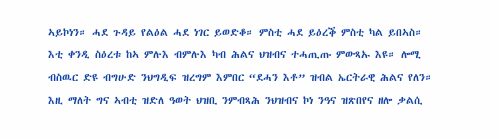ኣይኮነን። ሓደ ጉዳይ የልዕል ሓደ ነገር ይወድቆ። ምስቲ ሓደ ይዕረቕ ምስቲ ካል ይበኣስ።  እቲ ቀንዲ ስዕረቱ ከኣ ምሉእ ብምሉእ ካብ ሕልና ህዝብና ተሓጢጡ ምውጻኡ እዩ። ሎሚ ብስዉር ድዩ ብግሁድ ንህግዲፍ ዝረግም እምበር “ደሓን እቶ” ዝብል ኤርትራዊ ሕልና የለን። እዚ ማለት ግና ኣብቲ ዝድለ ዓወት ህዝቢ ንምብጻሕ ንህዝብና ኮነ ንዓና ዝጽበየና ዘሎ ቃልሲ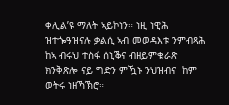ቀሊል’ዩ ማለት ኣይኮነን። ነዚ ነዊሕ ዝተጐዓዝናሉ ቃልሲ ኣብ መወዳእቱ ንምብጻሕ ከኣ ብሩህ ተስፋ ሰኒቕና ብዘይምቁራጽ ክንቅጽሎ ናይ ግድን ምዃኑ ንህዝብና  ከም ወትሩ ነዘኻኽሮ።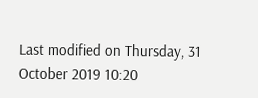Last modified on Thursday, 31 October 2019 10:20